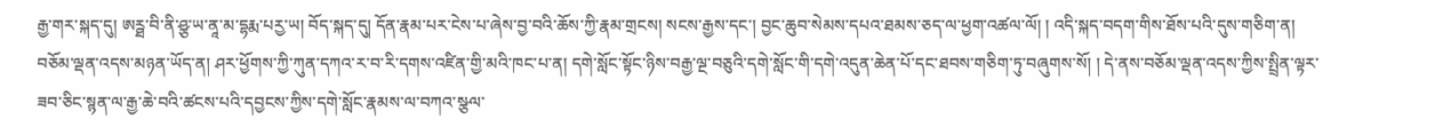རྒྱ་གར་སྐད་དུ། ཨཪྠ་བི་ནི་ཤྩ་ཡ་ནཱ་མ་དྷརྨ་པརྱ་ཡ། བོད་སྐད་དུ། དོན་རྣམ་པར་ངེས་པ་ཞེས་བྱ་བའི་ཆོས་ཀྱི་རྣམ་གྲངས། སངས་རྒྱས་དང་། བྱང་ཆུབ་སེམས་དཔའ་ཐམས་ཅད་ལ་ཕྱག་འཚལ་ལོ། ། འདི་སྐད་བདག་གིས་ཐོས་པའི་དུས་གཅིག་ན། བཅོམ་ལྡན་འདས་མཉན་ཡོད་ན། ཤར་ཕྱོགས་ཀྱི་ཀུན་དཀའ་ར་བ་རི་དགས་འཛིན་གྱི་མའི་ཁང་པ་ན། དགེ་སློང་སྟོང་ཉིས་བརྒྱ་ལྔ་བཅུའི་དགེ་སློང་གི་དགེ་འདུན་ཆེན་པོ་དང་ཐབས་གཅིག་ཏུ་བཞུགས་སོ། ། དེ་ནས་བཅོམ་ལྡན་འདས་ཀྱིས་སྤྲིན་ལྟར་ཟབ་ཅིང་སྙན་ལ་རྒྱ་ཆེ་བའི་ཚངས་པའི་དབྱངས་ཀྱིས་དགེ་སློང་རྣམས་ལ་བཀའ་སྩལ་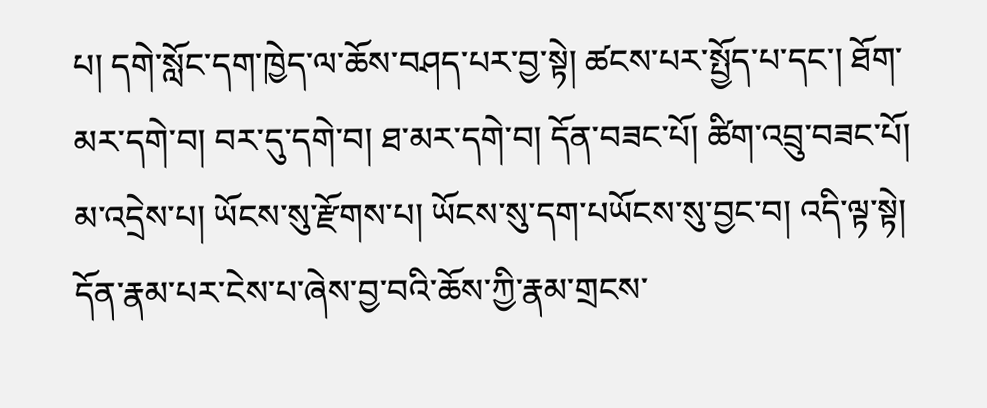པ། དགེ་སློང་དག་ཁྱེད་ལ་ཆོས་བཤད་པར་བྱ་སྟེ། ཚངས་པར་སྤྱོད་པ་དང་། ཐོག་མར་དགེ་བ། བར་དུ་དགེ་བ། ཐ་མར་དགེ་བ། དོན་བཟང་པོ། ཚིག་འབྲུ་བཟང་པོ། མ་འདྲེས་པ། ཡོངས་སུ་རྫོགས་པ། ཡོངས་སུ་དག་པཡོངས་སུ་བྱང་བ། འདི་ལྟ་སྟེ། དོན་རྣམ་པར་ངེས་པ་ཞེས་བྱ་བའི་ཆོས་ཀྱི་རྣམ་གྲངས་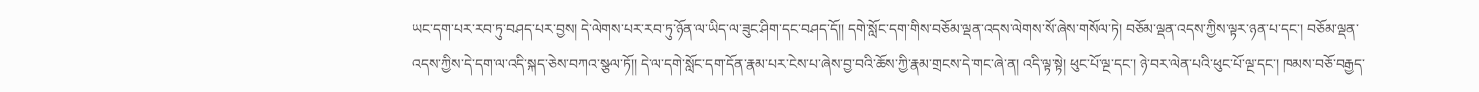ཡང་དག་པར་རབ་ཏུ་བཤད་པར་བྱས། དེ་ལེགས་པར་རབ་ཏུ་ཉོན་ལ་ཡིད་ལ་ཟུང་ཤིག་དང་བཤད་དོ།། དགེ་སློང་དག་གིས་བཅོམ་ལྡན་འདས་ལེགས་སོ་ཞེས་གསོལ་ཏེ། བཅོམ་ལྡན་འདས་ཀྱིས་ལྟར་ཉན་པ་དང་། བཅོམ་ལྡན་འདས་ཀྱིས་དེ་དག་ལ་འདི་སྐད་ཅེས་བཀའ་སྩལ་ཏོ།། དེ་ལ་དགེ་སློང་དག་དོན་རྣམ་པར་ངེས་པ་ཞེས་བྱ་བའི་ཆོས་ཀྱི་རྣམ་གྲངས་དེ་གང་ཞེ་ན། འདི་ལྟ་སྟེ། ཕུང་པོ་ལྔ་དང་། ཉེ་བར་ལེན་པའི་ཕུང་པོ་ལྔ་དང་། ཁམས་བཅོ་བརྒྱད་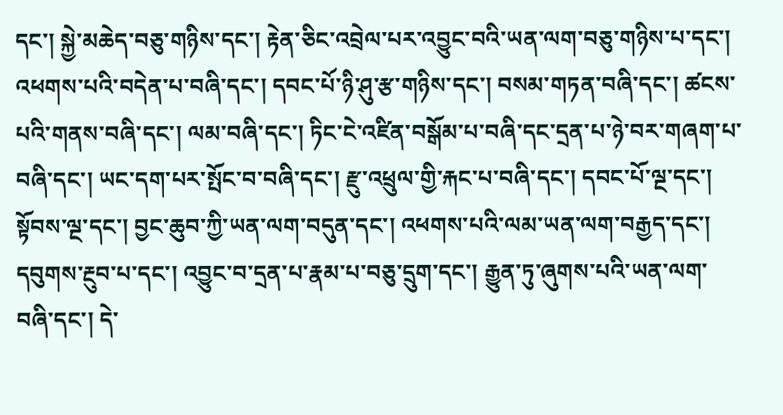དང་། སྐྱེ་མཆེད་བཅུ་གཉིས་དང་། རྟེན་ཅིང་འབྲེལ་པར་འབྱུང་བའི་ཡན་ལག་བཅུ་གཉིས་པ་དང་། འཕགས་པའི་བདེན་པ་བཞི་དང་། དབང་པོ་ཉི་ཤུ་རྩ་གཉིས་དང་། བསམ་གཏན་བཞི་དང་། ཚངས་པའི་གནས་བཞི་དང་། ལམ་བཞི་དང་། ཏིང་ངེ་འཛིན་བསྒོམ་པ་བཞི་དང་དྲན་པ་ཉེ་བར་གཞག་པ་བཞི་དང་། ཡང་དག་པར་སྤོང་བ་བཞི་དང་། རྫུ་འཕྲུལ་གྱི་རྐང་པ་བཞི་དང་། དབང་པོ་ལྔ་དང་། སྟོབས་ལྔ་དང་། བྱང་ཆུབ་ཀྱི་ཡན་ལག་བདུན་དང་། འཕགས་པའི་ལམ་ཡན་ལག་བརྒྱད་དང་། དབུགས་རྔུབ་པ་དང་། འབྱུང་བ་དྲན་པ་རྣམ་པ་བཅུ་དྲུག་དང་། རྒྱུན་ཏུ་ཞུགས་པའི་ཡན་ལག་བཞི་དང་། དེ་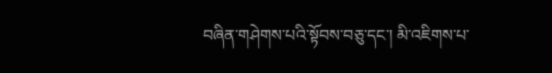བཞིན་གཤེགས་པའི་སྟོབས་བཅུ་དང་། མི་འཇིགས་པ་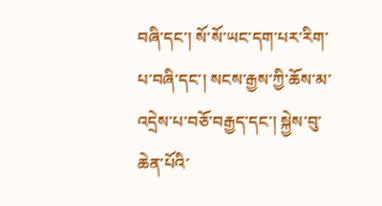བཞི་དང་། སོ་སོ་ཡང་དག་པར་རིག་པ་བཞི་དང་། སངས་རྒྱས་ཀྱི་ཆོས་མ་འདྲེས་པ་བཅོ་བརྒྱད་དང་། སྐྱེས་བུ་ཆེན་པོའི་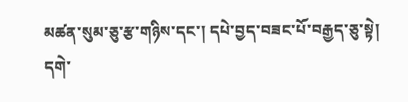མཚན་སུམ་ཅུ་རྩ་གཉིས་དང་། དཔེ་བྱད་བཟང་པོ་བརྒྱད་ཅུ་སྟེ། དགེ་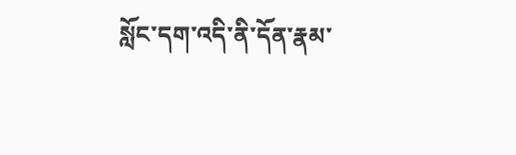སློང་དག་འདི་ནི་དོན་རྣམ་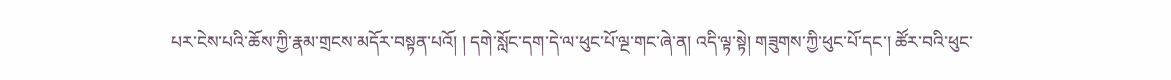པར་ངེས་པའི་ཆོས་ཀྱི་རྣམ་གྲངས་མདོར་བསྟན་པའོ། ། དགེ་སློང་དག་དེ་ལ་ཕུང་པོ་ལྔ་གང་ཞེ་ན། འདི་ལྟ་སྟེ། གཟུགས་ཀྱི་ཕུང་པོ་དང་། ཚོར་བའི་ཕུང་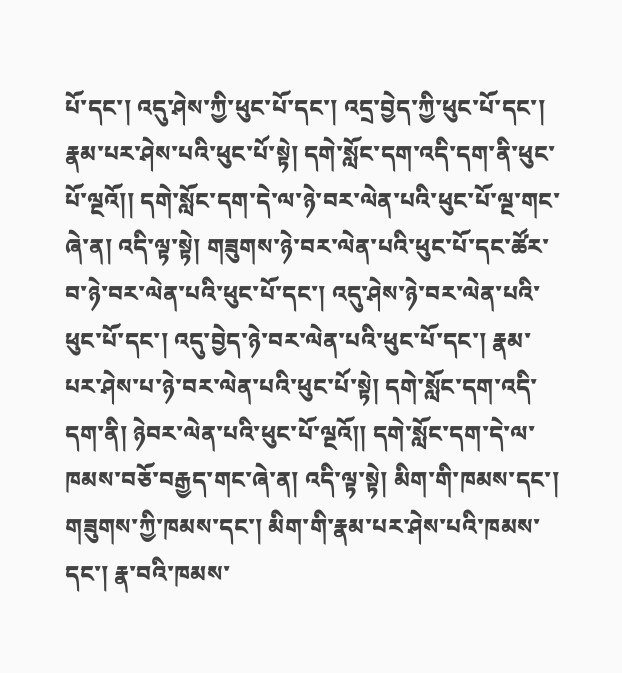པོ་དང་། འདུ་ཤེས་ཀྱི་ཕུང་པོ་དང་། འདྲ་བྱེད་ཀྱི་ཕུང་པོ་དང་། རྣམ་པར་ཤེས་པའི་ཕུང་པོ་སྟེ། དགེ་སློང་དག་འདི་དག་ནི་ཕུང་པོ་ལྔའོ།། དགེ་སློང་དག་དེ་ལ་ཉེ་བར་ལེན་པའི་ཕུང་པོ་ལྔ་གང་ཞེ་ན། འདི་ལྟ་སྟེ། གཟུགས་ཉེ་བར་ལེན་པའི་ཕུང་པོ་དང་ཚོར་བ་ཉེ་བར་ལེན་པའི་ཕུང་པོ་དང་། འདུ་ཤེས་ཉེ་བར་ལེན་པའི་ཕུང་པོ་དང་། འདུ་བྱེད་ཉེ་བར་ལེན་པའི་ཕུང་པོ་དང་། རྣམ་པར་ཤེས་པ་ཉེ་བར་ལེན་པའི་ཕུང་པོ་སྟེ། དགེ་སློང་དག་འདི་དག་ནི། ཉེབར་ལེན་པའི་ཕུང་པོ་ལྔའོ།། དགེ་སློང་དག་དེ་ལ་ཁམས་བཅོ་བརྒྱད་གང་ཞེ་ན། འདི་ལྟ་སྟེ། མིག་གི་ཁམས་དང་། གཟུགས་ཀྱི་ཁམས་དང་། མིག་གི་རྣམ་པར་ཤེས་པའི་ཁམས་དང་། རྣ་བའི་ཁམས་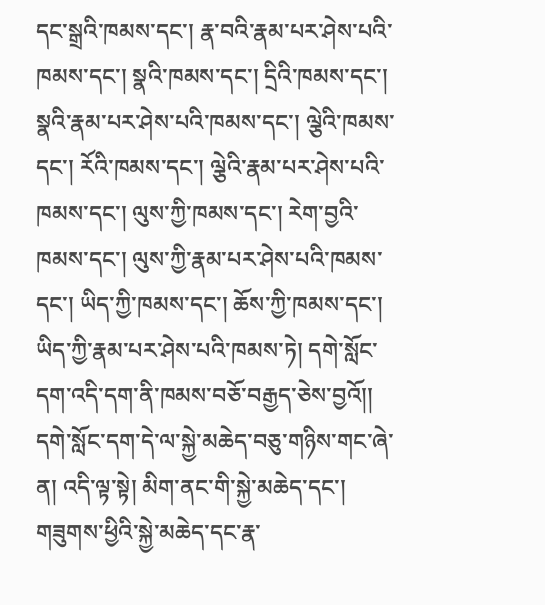དང་སྒྲའི་ཁམས་དང་། རྣ་བའི་རྣམ་པར་ཤེས་པའི་ཁམས་དང་། སྣའི་ཁམས་དང་། དྲིའི་ཁམས་དང་། སྣའི་རྣམ་པར་ཤེས་པའི་ཁམས་དང་། ལྕེའི་ཁམས་དང་། རོའི་ཁམས་དང་། ལྕེའི་རྣམ་པར་ཤེས་པའི་ཁམས་དང་། ལུས་ཀྱི་ཁམས་དང་། རེག་བྱའི་ཁམས་དང་། ལུས་ཀྱི་རྣམ་པར་ཤེས་པའི་ཁམས་དང་། ཡིད་ཀྱི་ཁམས་དང་། ཆོས་ཀྱི་ཁམས་དང་། ཡིད་ཀྱི་རྣམ་པར་ཤེས་པའི་ཁམས་ཏེ། དགེ་སློང་དག་འདི་དག་ནི་ཁམས་བཅོ་བརྒྱད་ཅེས་བྱའོ།། དགེ་སློང་དག་དེ་ལ་སྐྱེ་མཆེད་བཅུ་གཉིས་གང་ཞེ་ན། འདི་ལྟ་སྟེ། མིག་ནང་གི་སྐྱེ་མཆེད་དང་། གཟུགས་ཕྱིའི་སྐྱེ་མཆེད་དང་རྣ་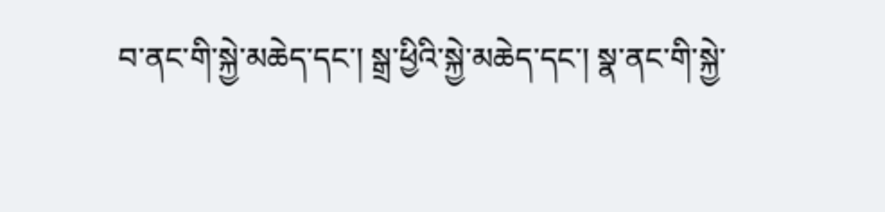བ་ནང་གི་སྐྱེ་མཆེད་དང་། སྒྲ་ཕྱིའི་སྐྱེ་མཆེད་དང་། སྣ་ནང་གི་སྐྱེ་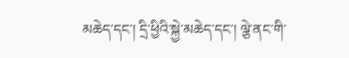མཆེད་དང་། དྲི་ཕྱིའི་སྐྱེ་མཆེད་དང་། ལྕེ་ནང་གི་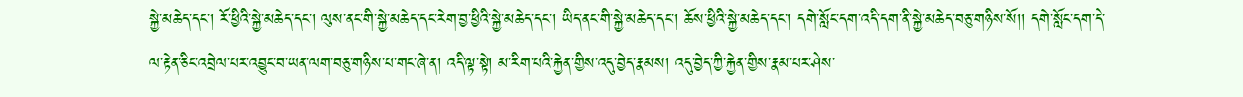སྐྱེ་མཆེད་དང་། རོ་ཕྱིའི་སྐྱེ་མཆེད་དང་། ལུས་ནང་གི་སྐྱེ་མཆེད་དང་རེག་བྱ་ཕྱིའི་སྐྱེ་མཆེད་དང་། ཡིད་ནང་གི་སྐྱེ་མཆེད་དང་། ཆོས་ཕྱིའི་སྐྱེ་མཆེད་དང་། དགེ་སློང་དག་འདི་དག་ནི་སྐྱེ་མཆེད་བཅུ་གཉིས་སོ།། དགེ་སློང་དག་དེ་ལ་རྟེན་ཅིང་འབྲེལ་པར་འབྱུང་བ་ཡན་ལག་བཅུ་གཉིས་པ་གང་ཞེ་ན། འདི་ལྟ་སྟེ། མ་རིག་པའི་རྐྱེན་གྱིས་འདུ་བྱེད་རྣམས། འདུ་བྱེད་ཀྱི་རྐྱེན་གྱིས་རྣམ་པར་ཤེས་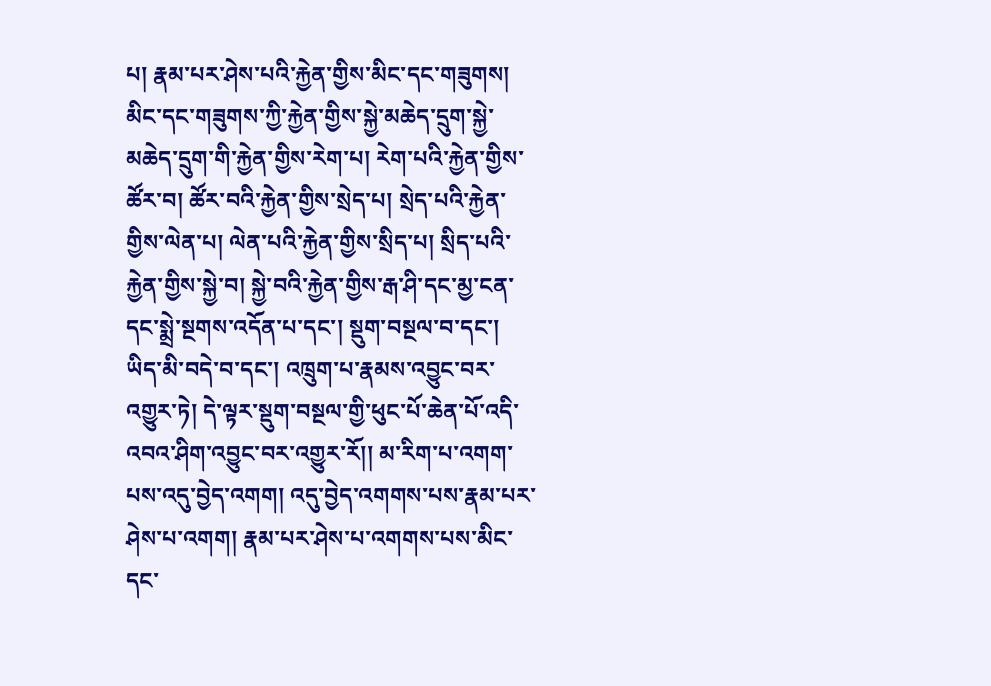པ། རྣམ་པར་ཤེས་པའི་རྐྱེན་གྱིས་མིང་དང་གཟུགས། མིང་དང་གཟུགས་ཀྱི་རྐྱེན་གྱིས་སྐྱེ་མཆེད་དྲུག་སྐྱེ་མཆེད་དྲུག་གི་རྐྱེན་གྱིས་རེག་པ། རེག་པའི་རྐྱེན་གྱིས་ཚོར་བ། ཚོར་བའི་རྐྱེན་གྱིས་སྲེད་པ། སྲེད་པའི་རྐྱེན་གྱིས་ལེན་པ། ལེན་པའི་རྐྱེན་གྱིས་སྲིད་པ། སྲིད་པའི་རྐྱེན་གྱིས་སྐྱེ་བ། སྐྱེ་བའི་རྐྱེན་གྱིས་རྒ་ཤི་དང་མྱ་ངན་དང་སྨྲེ་སྔགས་འདོན་པ་དང་། སྡུག་བསྔལ་བ་དང་། ཡིད་མི་བདེ་བ་དང་། འཁྲུག་པ་རྣམས་འབྱུང་བར་འགྱུར་ཏེ། དེ་ལྟར་སྡུག་བསྔལ་གྱི་ཕུང་པོ་ཆེན་པོ་འདི་འབའ་ཤིག་འབྱུང་བར་འགྱུར་རོ།། མ་རིག་པ་འགག་པས་འདུ་བྱེད་འགག། འདུ་བྱེད་འགགས་པས་རྣམ་པར་ཤེས་པ་འགག། རྣམ་པར་ཤེས་པ་འགགས་པས་མིང་དང་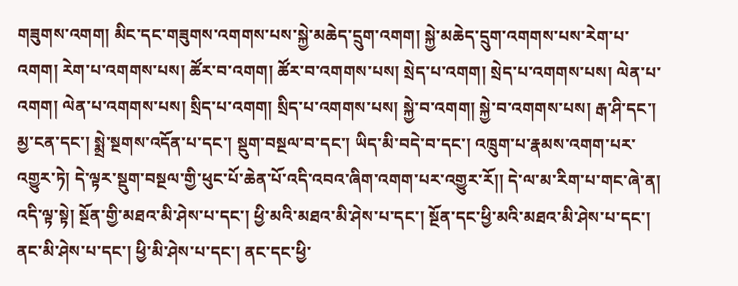གཟུགས་འགག། མིང་དང་གཟུགས་འགགས་པས་སྐྱེ་མཆེད་དྲུག་འགག། སྐྱེ་མཆེད་དྲུག་འགགས་པས་རེག་པ་འགག། རེག་པ་འགགས་པས། ཚོར་བ་འགག། ཚོར་བ་འགགས་པས། སྲེད་པ་འགག། སྲེད་པ་འགགས་པས། ལེན་པ་འགག། ལེན་པ་འགགས་པས། སྲིད་པ་འགག། སྲིད་པ་འགགས་པས། སྐྱེ་བ་འགག། སྐྱེ་བ་འགགས་པས། རྒ་ཤི་དང་། མྱ་ངན་དང་། སྨྲེ་སྔགས་འདོན་པ་དང་། སྡུག་བསྔལ་བ་དང་། ཡིད་མི་བདེ་བ་དང་། འཁྲུག་པ་རྣམས་འགག་པར་འགྱུར་ཏེ། དེ་ལྟར་སྡུག་བསྔལ་གྱི་ཕུང་པོ་ཆེན་པོ་འདི་འབའ་ཞིག་འགག་པར་འགྱུར་རོ།། དེ་ལ་མ་རིག་པ་གང་ཞེ་ན། འདི་ལྟ་སྟེ། སྔོན་གྱི་མཐའ་མི་ཤེས་པ་དང་། ཕྱི་མའི་མཐའ་མི་ཤེས་པ་དང་། སྔོན་དང་ཕྱི་མའི་མཐའ་མི་ཤེས་པ་དང་། ནང་མི་ཤེས་པ་དང་། ཕྱི་མི་ཤེས་པ་དང་། ནང་དང་ཕྱི་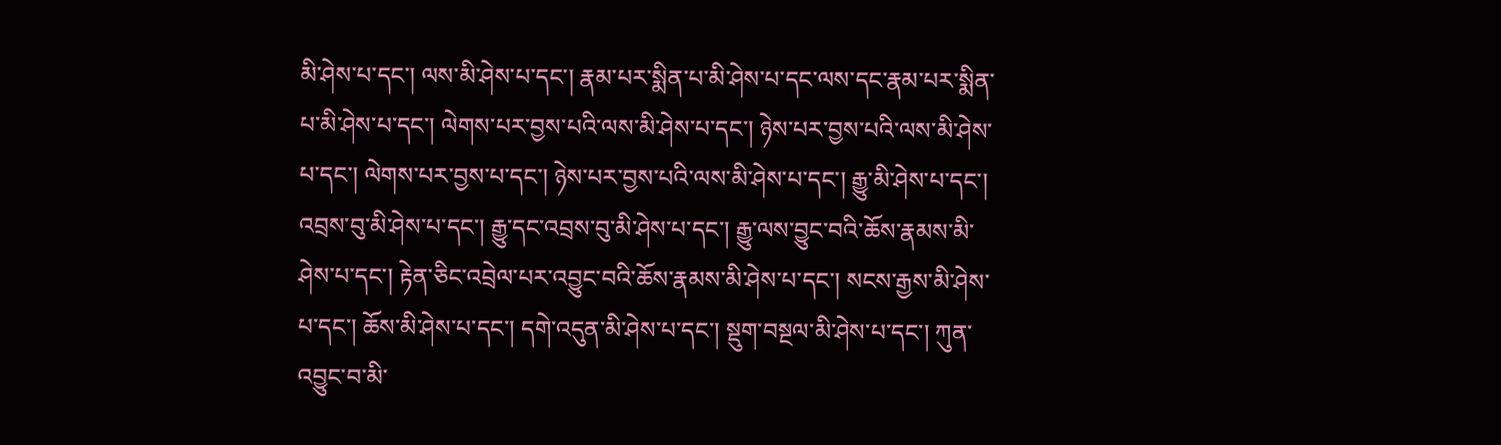མི་ཤེས་པ་དང་། ལས་མི་ཤེས་པ་དང་། རྣམ་པར་སྨིན་པ་མི་ཤེས་པ་དང་ལས་དང་རྣམ་པར་སྨིན་པ་མི་ཤེས་པ་དང་། ལེགས་པར་བྱས་པའི་ལས་མི་ཤེས་པ་དང་། ཉེས་པར་བྱས་པའི་ལས་མི་ཤེས་པ་དང་། ལེགས་པར་བྱས་པ་དང་། ཉེས་པར་བྱས་པའི་ལས་མི་ཤེས་པ་དང་། རྒྱུ་མི་ཤེས་པ་དང་། འབྲས་བུ་མི་ཤེས་པ་དང་། རྒྱུ་དང་འབྲས་བུ་མི་ཤེས་པ་དང་། རྒྱུ་ལས་བྱུང་བའི་ཆོས་རྣམས་མི་ཤེས་པ་དང་། རྟེན་ཅིང་འབྲེལ་པར་འབྱུང་བའི་ཆོས་རྣམས་མི་ཤེས་པ་དང་། སངས་རྒྱས་མི་ཤེས་པ་དང་། ཆོས་མི་ཤེས་པ་དང་། དགེ་འདུན་མི་ཤེས་པ་དང་། སྡུག་བསྔལ་མི་ཤེས་པ་དང་། ཀུན་འབྱུང་བ་མི་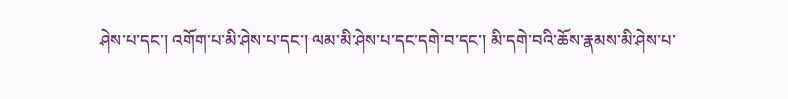ཤེས་པ་དང་། འགོག་པ་མི་ཤེས་པ་དང་། ལམ་མི་ཤེས་པ་དང་དགེ་བ་དང་། མི་དགེ་བའི་ཆོས་རྣམས་མི་ཤེས་པ་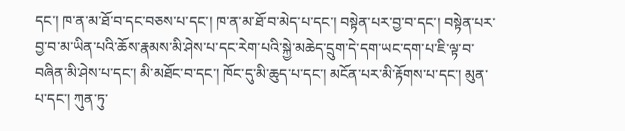དང་། ཁ་ན་མ་ཐོ་བ་དང་བཅས་པ་དང་། ཁ་ན་མ་ཐོ་བ་མེད་པ་དང་། བསྟེན་པར་བྱ་བ་དང་། བསྟེན་པར་བྱ་བ་མ་ཡིན་པའི་ཆོས་རྣམས་མི་ཤེས་པ་དང་རེག་པའི་སྐྱེ་མཆེད་དྲུག་དེ་དག་ཡང་དག་པ་ཇི་ལྟ་བ་བཞིན་མི་ཤེས་པ་དང་། མི་མཐོང་བ་དང་། ཁོང་དུ་མི་ཆུད་པ་དང་། མངོན་པར་མི་རྟོགས་པ་དང་། མུན་པ་དང་། ཀུན་ཏུ་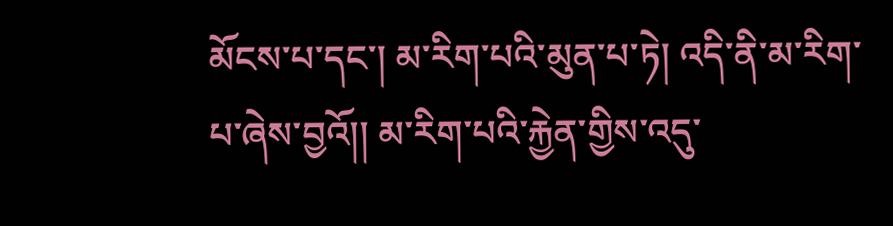མོངས་པ་དང་། མ་རིག་པའི་མུན་པ་ཏེ། འདི་ནི་མ་རིག་པ་ཞེས་བྱའོ།། མ་རིག་པའི་རྐྱེན་གྱིས་འདུ་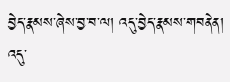བྱེད་རྣམས་ཞེས་བྱ་བ་ལ། འདུ་བྱེད་རྣམས་གབནེན། འདུ་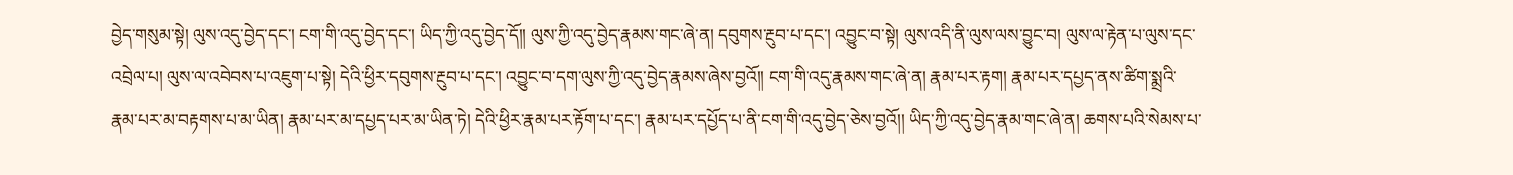བྱེད་གསུམ་སྟེ། ལུས་འདུ་བྱེད་དང་། ངག་གི་འདུ་བྱེད་དང་། ཡིད་ཀྱི་འདུ་བྱེད་དོ།། ལུས་ཀྱི་འདུ་བྱེད་རྣམས་གང་ཞེ་ན། དབུགས་རྔུབ་པ་དང་། འབྱུང་བ་སྟེ། ལུས་འདི་ནི་ལུས་ལས་བྱུང་བ། ལུས་ལ་རྟེན་པ་ལུས་དང་འབྲེལ་པ། ལུས་ལ་འབེབས་པ་འཇུག་པ་སྟེ། དེའི་ཕྱིར་དབུགས་རྔུབ་པ་དང་། འབྱུང་བ་དག་ལུས་ཀྱི་འདུ་བྱེད་རྣམས་ཞེས་བྱའོ།། ངག་གི་འདུ་རྣམས་གང་ཞེ་ན། རྣམ་པར་རྟག། རྣམ་པར་དཔྱད་ནས་ཚིག་སྨྲའི་རྣམ་པར་མ་བརྟགས་པ་མ་ཡིན། རྣམ་པར་མ་དཔྱད་པར་མ་ཡིན་ཏེ། དེའི་ཕྱིར་རྣམ་པར་རྟོག་པ་དང་། རྣམ་པར་དཔྱོད་པ་ནི་ངག་གི་འདུ་བྱེད་ཅེས་བྱའོ།། ཡིད་ཀྱི་འདུ་བྱེད་རྣམ་གང་ཞེ་ན། ཆགས་པའི་སེམས་པ་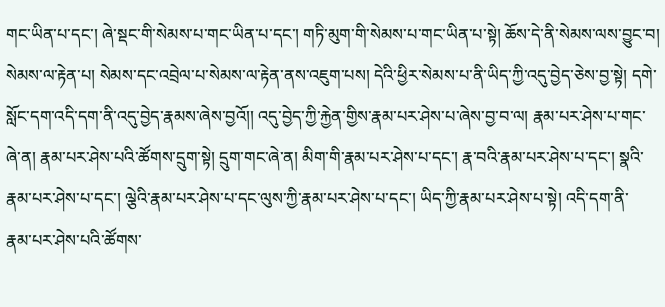གང་ཡིན་པ་དང་། ཞེ་སྡང་གི་སེམས་པ་གང་ཡིན་པ་དང་། གཏི་མུག་གི་སེམས་པ་གང་ཡིན་པ་སྟེ། ཆོས་དེ་ནི་སེམས་ལས་བྱུང་བ། སེམས་ལ་རྟེན་པ། སེམས་དང་འབྲེལ་པ་སེམས་ལ་རྟེན་ནས་འཇུག་པས། དེའི་ཕྱིར་སེམས་པ་ནི་ཡིད་ཀྱི་འདུ་བྱེད་ཅེས་བྱ་སྟེ། དགེ་སློང་དག་འདི་དག་ནི་འདུ་བྱེད་རྣམས་ཞེས་བྱའོ།། འདུ་བྱེད་ཀྱི་རྐྱེན་གྱིས་རྣམ་པར་ཤེས་པ་ཞེས་བྱ་བ་ལ། རྣམ་པར་ཤེས་པ་གང་ཞེ་ན། རྣམ་པར་ཤེས་པའི་ཚོགས་དྲུག་སྟེ། དྲུག་གང་ཞེ་ན། མིག་གི་རྣམ་པར་ཤེས་པ་དང་། རྣ་བའི་རྣམ་པར་ཤེས་པ་དང་། སྣའི་རྣམ་པར་ཤེས་པ་དང་། ལྕེའི་རྣམ་པར་ཤེས་པ་དང་ལུས་ཀྱི་རྣམ་པར་ཤེས་པ་དང་། ཡིད་ཀྱི་རྣམ་པར་ཤེས་པ་སྟེ། འདི་དག་ནི་རྣམ་པར་ཤེས་པའི་ཚོགས་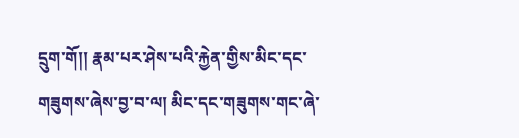དྲུག་གོ།། རྣམ་པར་ཤེས་པའི་རྐྱེན་གྱིས་མིང་དང་གཟུགས་ཞེས་བྱ་བ་ལ། མིང་དང་གཟུགས་གང་ཞེ་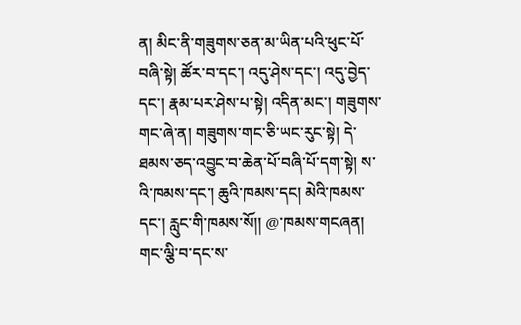ན། མིང་ནི་གཟུགས་ཅན་མ་ཡིན་པའི་ཕུང་པོ་བཞི་སྟེ། ཚོར་བ་དང་། འདུ་ཤེས་དང་། འདུ་བྱེད་དང་། རྣམ་པར་ཤེས་པ་སྟེ། འདིན་མང་། གཟུགས་གང་ཞེ་ན། གཟུགས་གང་ཅི་ཡང་རུང་སྟེ། དེ་ཐམས་ཅད་འབྱུང་བ་ཆེན་པོ་བཞི་པོ་དག་སྟེ། ས་འི་ཁམས་དང་། ཆུའི་ཁམས་དང། མེའི་ཁམས་དང་། རླུང་གི་ཁམས་སོ།། @་ཁམས་གངཞན། གང་ལྕི་བ་དང་ས་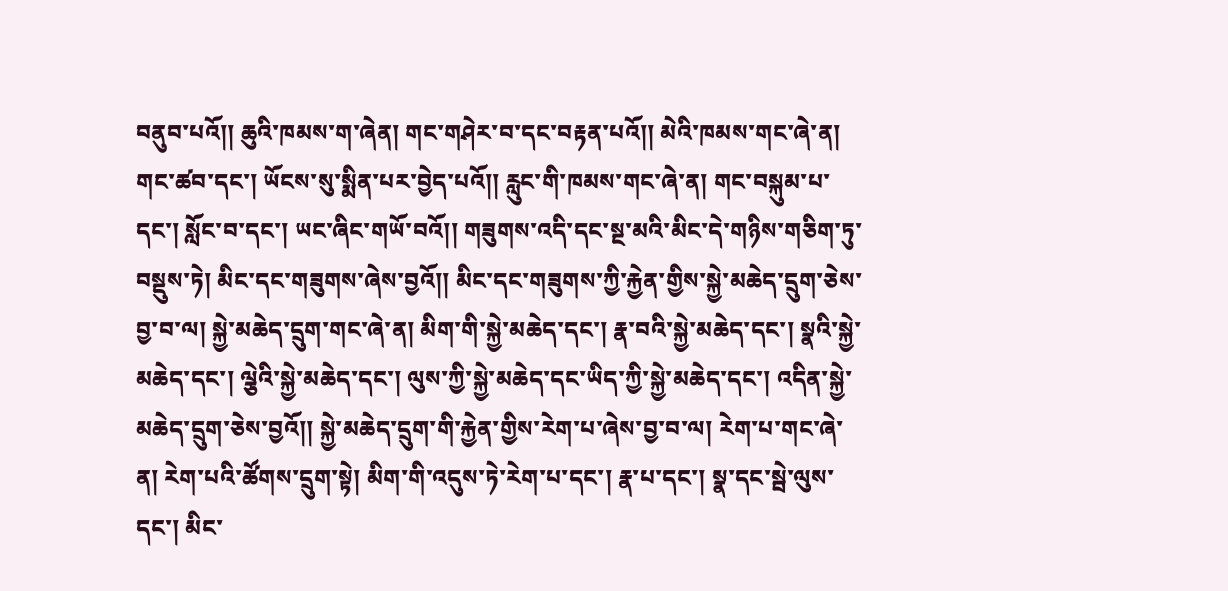བནུབ་པའོ།། ཆུའི་ཁམས་ག་ཞེན། གང་གཤེར་བ་དང་བརྟན་པའོ།། མེའི་ཁམས་གང་ཞེ་ན། གང་ཚབ་དང་། ཡོངས་སུ་སྨིན་པར་བྱེད་པའོ།། རླུང་གི་ཁམས་གང་ཞེ་ན། གང་བསྐུམ་པ་དང་། སློང་བ་དང་། ཡང་ཞིང་གཡོ་བའོ།། གཟུགས་འདི་དང་སྔ་མའི་མིང་དེ་གཉིས་གཅིག་ཏུ་བསྡུས་ཏེ། མིང་དང་གཟུགས་ཞེས་བྱའོ།། མིང་དང་གཟུགས་ཀྱི་རྐྱེན་གྱིས་སྐྱེ་མཆེད་དྲུག་ཅེས་བྱ་བ་ལ། སྐྱེ་མཆེད་དྲུག་གང་ཞེ་ན། མིག་གི་སྐྱེ་མཆེད་དང་། རྣ་བའི་སྐྱེ་མཆེད་དང་། སྣའི་སྐྱེ་མཆེད་དང་། ལྕེའི་སྐྱེ་མཆེད་དང་། ལུས་ཀྱི་སྐྱེ་མཆེད་དང་ཡིད་ཀྱི་སྐྱེ་མཆེད་དང་། འདིན་སྐྱེ་མཆེད་དྲུག་ཅེས་བྱའོ།། སྐྱེ་མཆེད་དྲུག་གི་རྐྱེན་གྱིས་རེག་པ་ཞེས་བྱ་བ་ལ། རེག་པ་གང་ཞེ་ན། རེག་པའི་ཚོགས་དྲུག་སྟེ། མིག་གི་འདུས་ཏེ་རེག་པ་དང་། རྣ་པ་དང་། སྣ་དང་སྦེ་ལུས་དང་། མིང་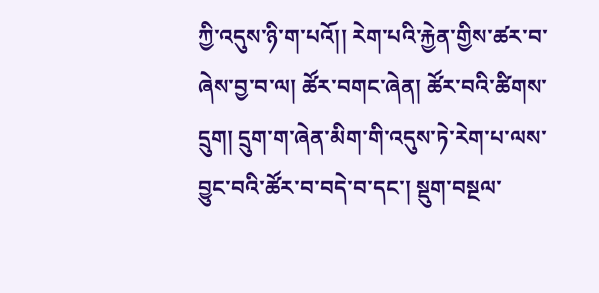ཀྱི་འདུས་ཉི་ག་པའོ།། རེག་པའི་རྐྱེན་གྱིས་ཚར་བ་ཞེས་བྱ་བ་ལ། ཚོར་བགང་ཞེན། ཚོར་བའི་ཚིགས་དྲུག། དྲུག་ག་ཞེན་མིག་གི་འདུས་ཏེ་རེག་པ་ལས་བྱུང་བའི་ཚོར་བ་བདེ་བ་དང་། སྡུག་བསྔལ་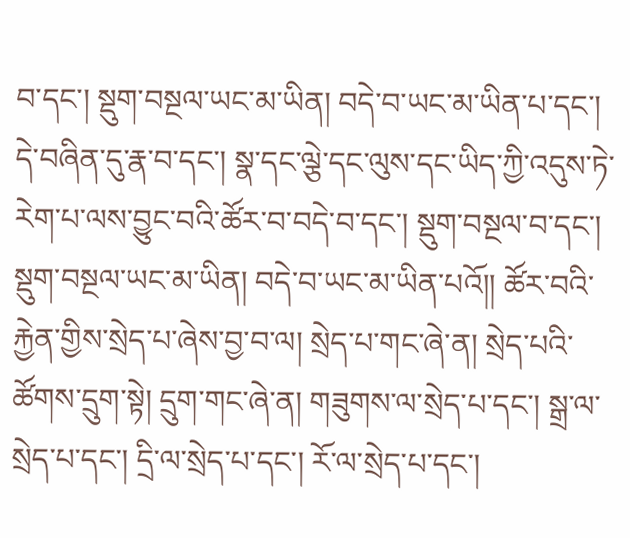བ་དང་། སྡུག་བསྔལ་ཡང་མ་ཡིན། བདེ་བ་ཡང་མ་ཡིན་པ་དང་། དེ་བཞིན་དུ་རྣ་བ་དང་། སྣ་དང་ལྕེ་དང་ལུས་དང་ཡིད་ཀྱི་འདུས་ཏེ་རེག་པ་ལས་བྱུང་བའི་ཚོར་བ་བདེ་བ་དང་། སྡུག་བསྔལ་བ་དང་། སྡུག་བསྔལ་ཡང་མ་ཡིན། བདེ་བ་ཡང་མ་ཡིན་པའོ།། ཚོར་བའི་རྐྱེན་གྱིས་སྲེད་པ་ཞེས་བྱ་བ་ལ། སྲེད་པ་གང་ཞེ་ན། སྲེད་པའི་ཚོགས་དྲུག་སྟེ། དྲུག་གང་ཞེ་ན། གཟུགས་ལ་སྲེད་པ་དང་། སྒྲ་ལ་སྲེད་པ་དང་། དྲི་ལ་སྲེད་པ་དང་། རོ་ལ་སྲེད་པ་དང་།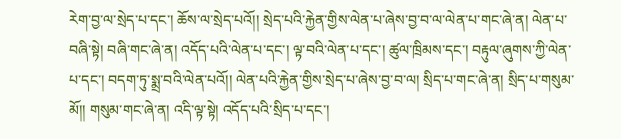རེག་བྱ་ལ་སྲེད་པ་དང་། ཆོས་ལ་སྲེད་པའོ།། སྲེད་པའི་རྐྱེན་གྱིས་ལེན་པ་ཞེས་བྱ་བ་ལ་ལེན་པ་གང་ཞེ་ན། ལེན་པ་བཞི་སྟེ། བཞི་གང་ཞེ་ན། འདོད་པའི་ལེན་པ་དང་། ལྟ་བའི་ལེན་པ་དང་། ཚུལ་ཁྲིམས་དང་། བརྟུལ་ཞུགས་ཀྱི་ལེན་པ་དང་། བདག་ཏུ་སྨྲ་བའི་ལེན་པའོ།། ལེན་པའི་རྐྱེན་གྱིས་སྲེད་པ་ཞེས་བྱ་བ་ལ། སྲིད་པ་གང་ཞེ་ན། སྲིད་པ་གསུམ་མོ།། གསུམ་གང་ཞེ་ན། འདི་ལྟ་སྟེ། འདོད་པའི་སྲིད་པ་དང་།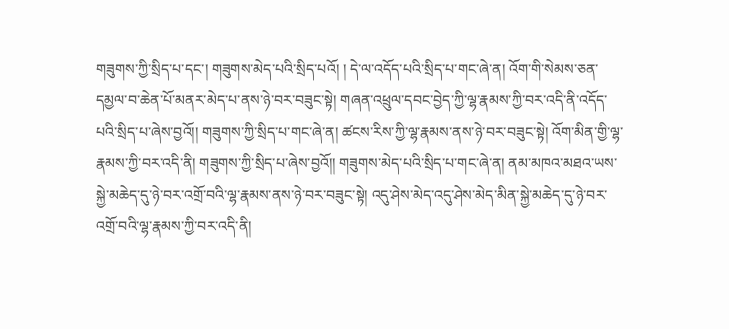གཟུགས་ཀྱི་སྲིད་པ་དང་། གཟུགས་མེད་པའི་སྲིད་པའོ། ། དེ་ལ་འདོད་པའི་སྲིད་པ་གང་ཞེ་ན། འོག་གི་སེམས་ཅན་དམྱལ་བ་ཆེན་པོ་མནར་མེད་པ་ནས་ཉེ་བར་བཟུང་སྟེ། གཞན་འཕྲུལ་དབང་བྱེད་ཀྱི་ལྷ་རྣམས་ཀྱི་བར་འདི་ནི་འདོད་པའི་སྲིད་པ་ཞེས་བྱའོ།། གཟུགས་ཀྱི་སྲིད་པ་གང་ཞེ་ན། ཚངས་རིས་ཀྱི་ལྷ་རྣམས་ནས་ཉེ་བར་བཟུང་སྟེ། འོག་མིན་གྱི་ལྷ་རྣམས་ཀྱི་བར་འདི་ནི། གཟུགས་ཀྱི་སྲིད་པ་ཞེས་བྱའོ།། གཟུགས་མེད་པའི་སྲིད་པ་གང་ཞེ་ན། ནམ་མཁའ་མཐའ་ཡས་སྐྱེ་མཆེད་དུ་ཉེ་བར་འགྲོ་བའི་ལྷ་རྣམས་ནས་ཉེ་བར་བཟུང་སྟེ། འདུ་ཤེས་མེད་འདུ་ཤེས་མེད་མིན་སྐྱེ་མཆེད་དུ་ཉེ་བར་འགྲོ་བའི་ལྷ་རྣམས་ཀྱི་བར་འདི་ནི།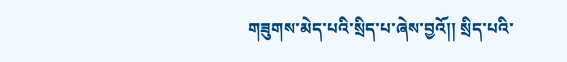གཟུགས་མེད་པའི་སྲིད་པ་ཞེས་བྱའོ།། སྲིད་པའི་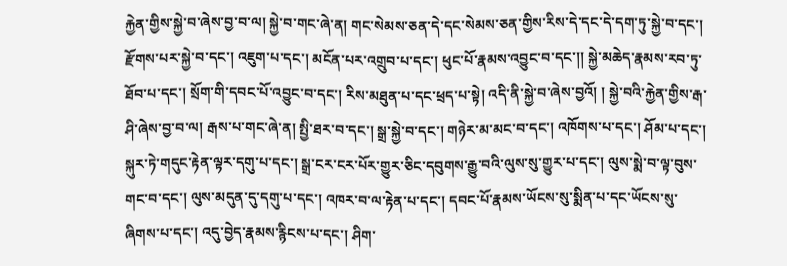རྐྱེན་གྱིས་སྐྱེ་བ་ཞེས་བྱ་བ་ལ། སྐྱེ་བ་གང་ཞེ་ན། གང་སེམས་ཅན་དེ་དང་སེམས་ཅན་གྱིས་རིས་དེ་དང་དེ་དག་ཏུ་སྐྱེ་བ་དང་། རྫོགས་པར་སྐྱེ་བ་དང་། འཇུག་པ་དང་། མངོན་པར་འགྲུབ་པ་དང་། ཕུང་པོ་རྣམས་འབྱུང་བ་དང་།། སྐྱེ་མཆེད་རྣམས་རབ་ཏུ་ཐོབ་པ་དང་། སྲོག་གི་དབང་པོ་འབྱུང་བ་དང་། རིས་མཐུན་པ་དང་ཕྲད་པ་སྟེ། འདི་ནི་སྐྱེ་བ་ཞེས་བྱའོ། ། སྐྱེ་བའི་རྐྱེན་གྱིས་རྒ་ཤི་ཞེས་བྱ་བ་ལ། རྒས་པ་གང་ཞེ་ན། སྤྱི་ཐར་བ་དང་། སྒྲ་སྐྱེ་བ་དང་། གཉེར་མ་མང་བ་དང་། འཁོགས་པ་དང་། ཤོམ་པ་དང་། སྐུར་ཏེ་གདུང་རྟེན་ལྟར་དགུ་པ་དང་། སྒྲ་ངར་ངར་པོར་གྱུར་ཅིང་དབུགས་རྒྱུ་བའི་ལུས་སུ་གྱུར་པ་དང་། ལུས་སྨེ་བ་ལྟ་བུས་གང་བ་དང་། ལུས་མདུན་དུ་དགུ་པ་དང་། འཁར་བ་ལ་རྟེན་པ་དང་། དབང་པོ་རྣམས་ཡོངས་སུ་སྨིན་པ་དང་ཡོངས་སུ་ཞིགས་པ་དང་། འདུ་བྱེད་རྣམས་རྙིངས་པ་དང་། ཤིག་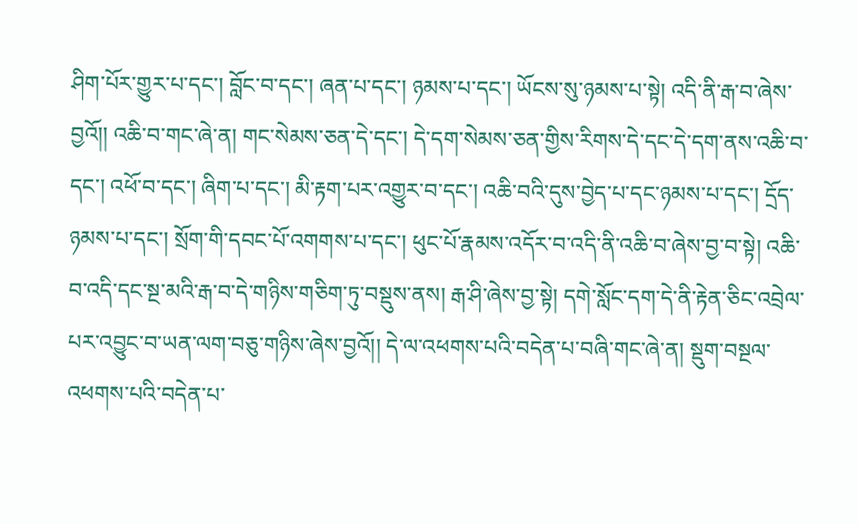ཤིག་པོར་གྱུར་པ་དང་། བློང་བ་དང་། ཞན་པ་དང་། ཉམས་པ་དང་། ཡོངས་སུ་ཉམས་པ་སྟེ། འདི་ནི་རྒ་བ་ཞེས་བྱའོ།། འཆི་བ་གང་ཞེ་ན། གང་སེམས་ཅན་དེ་དང་། དེ་དག་སེམས་ཅན་གྱིས་རིགས་དེ་དང་དེ་དག་ནས་འཆི་བ་དང་། འཕོ་བ་དང་། ཞིག་པ་དང་། མི་རྟག་པར་འགྱུར་བ་དང་། འཆི་བའི་དུས་བྱེད་པ་དང་ཉམས་པ་དང་། དྲོད་ཉམས་པ་དང་། སྲོག་གི་དབང་པོ་འགགས་པ་དང་། ཕུང་པོ་རྣམས་འདོར་བ་འདི་ནི་འཆི་བ་ཞེས་བྱ་བ་སྟེ། འཆི་བ་འདི་དང་སྔ་མའི་རྒ་བ་དེ་གཉིས་གཅིག་ཏུ་བསྡུས་ནས། རྒ་ཤི་ཞེས་བྱ་སྟེ། དགེ་སློང་དག་དེ་ནི་རྟེན་ཅིང་འབྲེལ་པར་འབྱུང་བ་ཡན་ལག་བཅུ་གཉིས་ཞེས་བྱའོ།། དེ་ལ་འཕགས་པའི་བདེན་པ་བཞི་གང་ཞེ་ན། སྡུག་བསྔལ་འཕགས་པའི་བདེན་པ་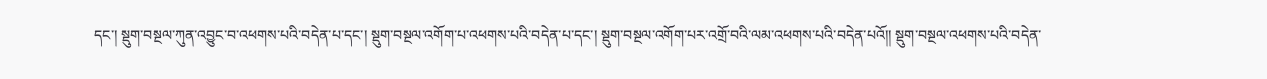དང་། སྡུག་བསྔལ་ཀུན་འབྱུང་བ་འཕགས་པའི་བདེན་པ་དང་། སྡུག་བསྔལ་འགོག་པ་འཕགས་པའི་བདེན་པ་དང་། སྡུག་བསྔལ་འགོག་པར་འགྲོ་བའི་ལམ་འཕགས་པའི་བདེན་པའོ།། སྡུག་བསྔལ་འཕགས་པའི་བདེན་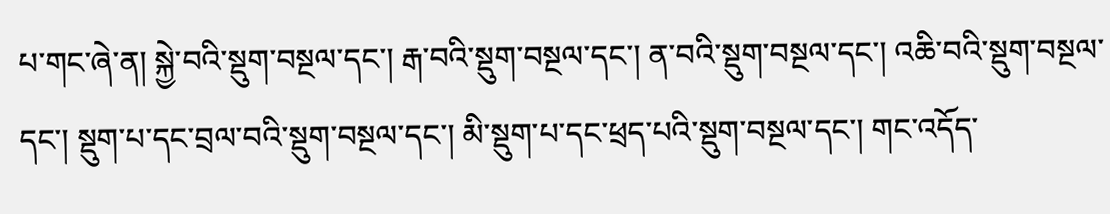པ་གང་ཞེ་ན། སྐྱེ་བའི་སྡུག་བསྔལ་དང་། རྒ་བའི་སྡུག་བསྔལ་དང་། ན་བའི་སྡུག་བསྔལ་དང་། འཆི་བའི་སྡུག་བསྔལ་དང་། སྡུག་པ་དང་བྲལ་བའི་སྡུག་བསྔལ་དང་། མི་སྡུག་པ་དང་ཕྲད་པའི་སྡུག་བསྔལ་དང་། གང་འདོད་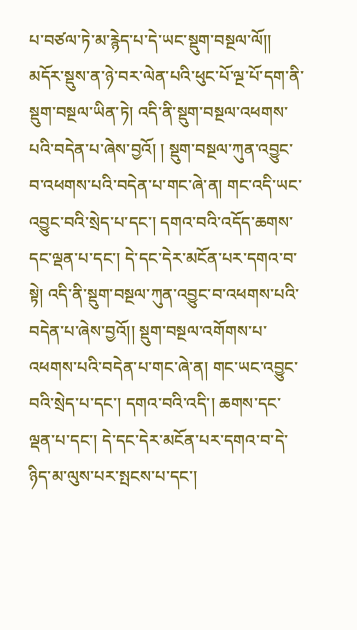པ་བཙལ་ཏེ་མ་རྙེད་པ་དེ་ཡང་སྡུག་བསྔལ་ལོ།། མདོར་སྡུས་ན་ཉེ་བར་ལེན་པའི་ཕུང་པོ་ལྔ་པོ་དག་ནི་སྡུག་བསྔལ་ཡིན་ཏེ། འདི་ནི་སྡུག་བསྔལ་འཕགས་པའི་བདེན་པ་ཞེས་བྱའོ། ། སྡུག་བསྔལ་ཀུན་འབྱུང་བ་འཕགས་པའི་བདེན་པ་གང་ཞེ་ན། གང་འདི་ཡང་འབྱུང་བའི་སྲེད་པ་དང་། དགའ་བའི་འདོད་ཆགས་དང་ལྡན་པ་དང་། དེ་དང་དེར་མངོན་པར་དགའ་བ་སྟེ། འདི་ནི་སྡུག་བསྔལ་ཀུན་འབྱུང་བ་འཕགས་པའི་བདེན་པ་ཞེས་བྱའོ།། སྡུག་བསྔལ་འགོགས་པ་འཕགས་པའི་བདེན་པ་གང་ཞེ་ན། གང་ཡང་འབྱུང་བའི་སྲེད་པ་དང་། དགའ་བའི་འདི་། ཆགས་དང་ལྡན་པ་དང་། དེ་དང་དེར་མངོན་པར་དགའ་བ་དེ་ཉིད་མ་ལུས་པར་སྤངས་པ་དང་།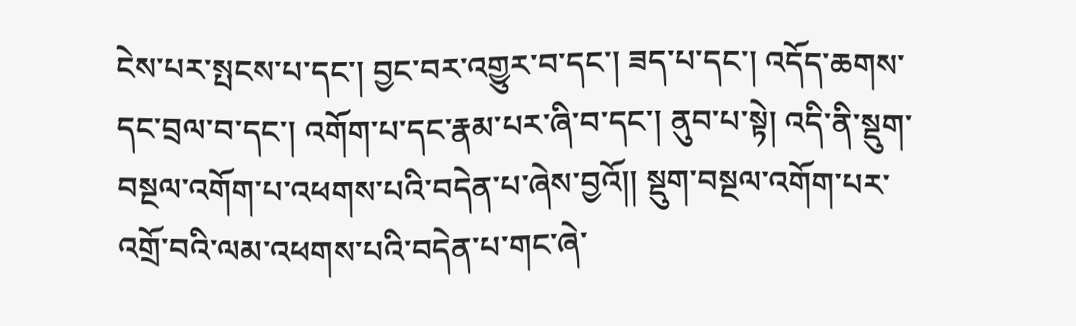ངེས་པར་སྤངས་པ་དང་། བྱང་བར་འགྱུར་བ་དང་། ཟད་པ་དང་། འདོད་ཆགས་དང་བྲལ་བ་དང་། འགོག་པ་དང་རྣམ་པར་ཞི་བ་དང་། ནུབ་པ་སྟེ། འདི་ནི་སྡུག་བསྔལ་འགོག་པ་འཕགས་པའི་བདེན་པ་ཞེས་བྱའོ།། སྡུག་བསྔལ་འགོག་པར་འགྲོ་བའི་ལམ་འཕགས་པའི་བདེན་པ་གང་ཞེ་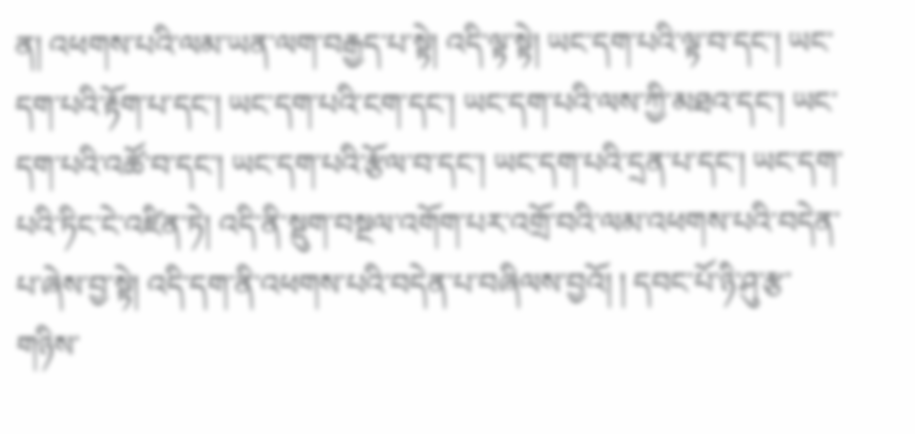ན། འཕགས་པའི་ལམ་ཡན་ལག་བརྒྱད་པ་སྟེ། འདི་ལྟ་སྟེ། ཡང་དག་པའི་ལྟ་བ་དང་། ཡང་དག་པའི་རྟོག་པ་དང་། ཡང་དག་པའི་ངག་དང་། ཡང་དག་པའི་ལས་ཀྱི་མཐའ་དང་། ཡང་དག་པའི་འཚོ་བ་དང་། ཡང་དག་པའི་རྩོལ་བ་དང་། ཡང་དག་པའི་དྲན་པ་དང་། ཡང་དག་པའི་ཏིང་ངེ་འཛིན་ཏེ། འདི་ནི་སྡུག་བསྔལ་འགོག་པར་འགྲོ་བའི་ལམ་འཕགས་པའི་བདེན་པ་ཞེས་བྱ་སྟེ། འདི་དག་ནི་འཕགས་པའི་བདེན་པ་བཞིལས་བྱའོ། ། དབང་པོ་ཉི་ཤུ་རྩ་གཉིས་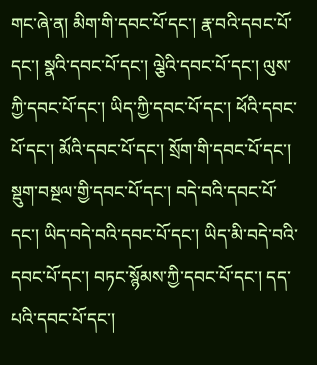གང་ཞེ་ན། མིག་གི་དབང་པོ་དང་། རྣ་བའི་དབང་པོ་དང་། སྣའི་དབང་པོ་དང་། ལྕེའི་དབང་པོ་དང་། ལུས་ཀྱི་དབང་པོ་དང་། ཡིད་ཀྱི་དབང་པོ་དང་། ཕོའི་དབང་པོ་དང་། མོའི་དབང་པོ་དང་། སྲོག་གི་དབང་པོ་དང་། སྡུག་བསྔལ་གྱི་དབང་པོ་དང་། བདེ་བའི་དབང་པོ་དང་། ཡིད་བདེ་བའི་དབང་པོ་དང་། ཡིད་མི་བདེ་བའི་དབང་པོ་དང་། བཏང་སྙོམས་ཀྱི་དབང་པོ་དང་། དད་པའི་དབང་པོ་དང་།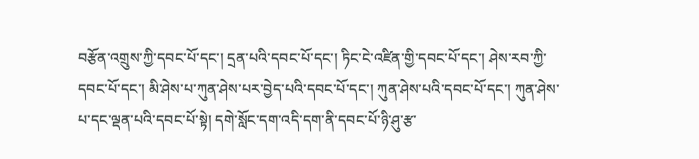བརྩོན་འགྲུས་ཀྱི་དབང་པོ་དང་། དྲན་པའི་དབང་པོ་དང་། ཏིང་ངེ་འཛིན་གྱི་དབང་པོ་དང་། ཤེས་རབ་ཀྱི་དབང་པོ་དང་། མི་ཤེས་པ་ཀུན་ཤེས་པར་བྱེད་པའི་དབང་པོ་དང་། ཀུན་ཤེས་པའི་དབང་པོ་དང་། ཀུན་ཤེས་པ་དང་ལྡན་པའི་དབང་པོ་སྟེ། དགེ་སློང་དག་འདི་དག་ནི་དབང་པོ་ཉི་ཤུ་རྩ་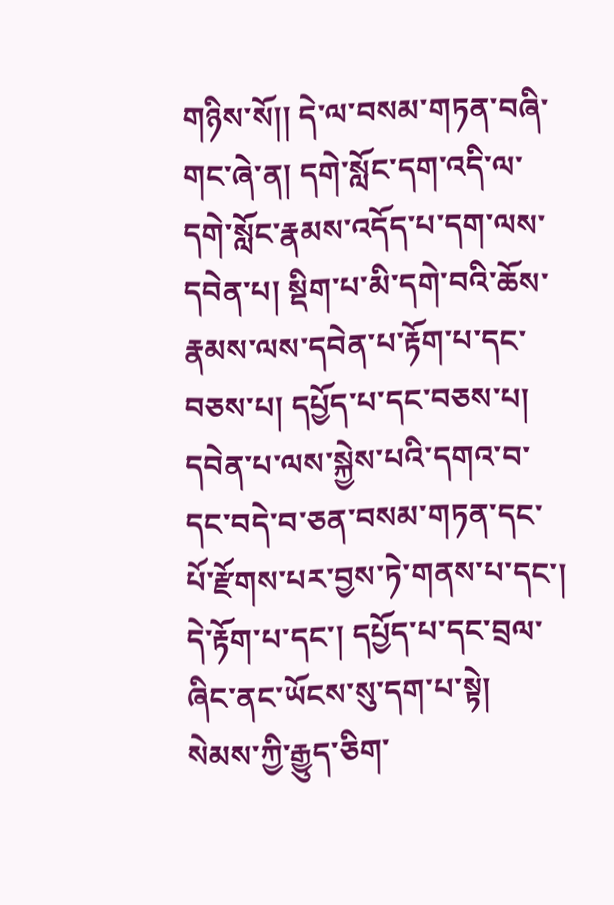གཉིས་སོ།། དེ་ལ་བསམ་གཏན་བཞི་གང་ཞེ་ན། དགེ་སློང་དག་འདི་ལ་དགེ་སློང་རྣམས་འདོད་པ་དག་ལས་དབེན་པ། སྡིག་པ་མི་དགེ་བའི་ཆོས་རྣམས་ལས་དབེན་པ་རྟོག་པ་དང་བཅས་པ། དཔྱོད་པ་དང་བཅས་པ། དབེན་པ་ལས་སྐྱེས་པའི་དགའ་བ་དང་བདེ་བ་ཅན་བསམ་གཏན་དང་པོ་རྫོགས་པར་བྱས་ཏེ་གནས་པ་དང་། དེ་རྟོག་པ་དང་། དཔྱོད་པ་དང་བྲལ་ཞིང་ནང་ཡོངས་སུ་དག་པ་སྟེ། སེམས་ཀྱི་རྒྱུད་ཅིག་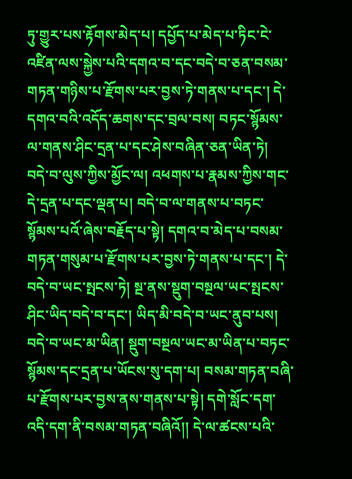ཏུ་གྱུར་པས་རྟོགས་མེད་པ། དཔྱོད་པ་མེད་པ་ཏིང་ངེ་འཛིན་ལས་སྐྱེས་པའི་དགའ་བ་དང་བདེ་བ་ཅན་བསམ་གཏན་གཉིས་པ་རྫོགས་པར་བྱས་ཏེ་གནས་པ་དང་། དེ་དགའ་བའི་འདོད་ཆགས་དང་བྲལ་བས། བཏང་སྙོམས་ལ་གནས་ཤིང་དྲན་པ་དང་ཤེས་བཞིན་ཅན་ཡིན་ཏེ། བདེ་བ་ལུས་ཀྱིས་མྱོང་ལ། འཕགས་པ་རྣམས་ཀྱིས་གང་དེ་དྲན་པ་དང་ལྡན་པ། བདེ་བ་ལ་གནས་པ་བཏང་སྙོམས་པའོ་ཞེས་བརྗོད་པ་སྟེ། དགའ་བ་མེད་པ་བསམ་གཏན་གསུམ་པ་རྫོགས་པར་བྱས་ཏེ་གནས་པ་དང་། དེ་བདེ་བ་ཡང་སྤངས་ཏེ། སྔ་ནས་སྡུག་བསྔལ་ཡང་སྤངས་ཤིང་ཡིད་བདེ་བ་དང་། ཡིད་མི་བདེ་བ་ཡང་ནུབ་པས། བདེ་བ་ཡང་མ་ཡིན། སྡུག་བསྔལ་ཡང་མ་ཡིན་པ་བཏང་སྙོམས་དང་དྲན་པ་ཡོངས་སུ་དག་པ། བསམ་གཏན་བཞི་པ་རྫོགས་པར་བྱས་ནས་གནས་པ་སྟེ། དགེ་སློང་དག་འདི་དག་ནི་བསམ་གཏན་བཞིའོ།། དེ་ལ་ཚངས་པའི་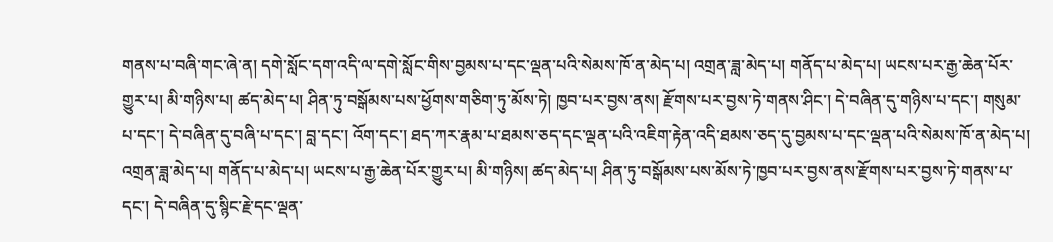གནས་པ་བཞི་གང་ཞེ་ན། དགེ་སློང་དག་འདི་ལ་དགེ་སློང་གིས་བྱམས་པ་དང་ལྡན་པའི་སེམས་ཁོ་ན་མེད་པ། འགྲན་ཟླ་མེད་པ། གནོད་པ་མེད་པ། ཡངས་པར་རྒྱ་ཆེན་པོར་གྱུར་པ། མི་གཉིས་པ། ཚད་མེད་པ། ཤིན་ཏུ་བསྒོམས་པས་ཕྱོགས་གཅིག་ཏུ་མོས་ཏེ། ཁྱབ་པར་བྱས་ནས། རྫོགས་པར་བྱས་ཏེ་གནས་ཤིང་། དེ་བཞིན་དུ་གཉིས་པ་དང་། གསུམ་པ་དང་། དེ་བཞིན་དུ་བཞི་པ་དང་། བླ་དང་། འོག་དང་། ཐད་ཀར་རྣམ་པ་ཐམས་ཅད་དང་ལྡན་པའི་འཇིག་རྟེན་འདི་ཐམས་ཅད་དུ་བྱམས་པ་དང་ལྡན་པའི་སེམས་ཁོ་ན་མེད་པ། འགྲན་ཟླ་མེད་པ། གནོད་པ་མེད་པ། ཡངས་པ་རྒྱ་ཆེན་པོར་གྱུར་པ། མི་གཉིས། ཚད་མེད་པ། ཤིན་ཏུ་བསྒོམས་པས་མོས་ཏེ་ཁྱབ་པར་བྱས་ནས་རྫོགས་པར་བྱས་ཏེ་གནས་པ་དང་། དེ་བཞིན་དུ་སྙིང་རྗེ་དང་ལྡན་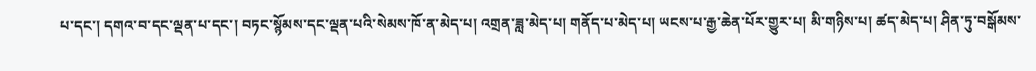པ་དང་། དགའ་བ་དང་ལྡན་པ་དང་། བཏང་སྙོམས་དང་ལྡན་པའི་སེམས་ཁོ་ན་མེད་པ། འགྲན་ཟླ་མེད་པ། གནོད་པ་མེད་པ། ཡངས་པ་རྒྱ་ཆེན་པོར་གྱུར་པ། མི་གཉིས་པ། ཚད་མེད་པ། ཤིན་ཏུ་བསྒོམས་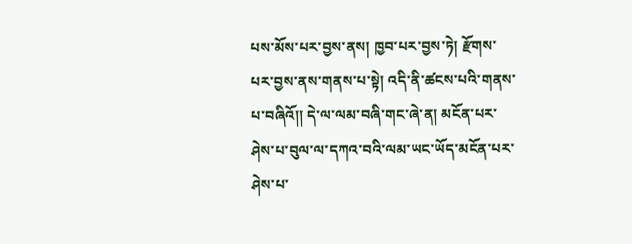པས་མོས་པར་བྱས་ནས། ཁྱབ་པར་བྱས་ཏེ། རྫོགས་པར་བྱས་ནས་གནས་པ་སྟེ། འདི་ནི་ཚངས་པའི་གནས་པ་བཞིའོ།། དེ་ལ་ལམ་བཞི་གང་ཞེ་ན། མངོན་པར་ཤེས་པ་བུལ་ལ་དཀའ་བའི་ལམ་ཡང་ཡོད་མངོན་པར་ཤེས་པ་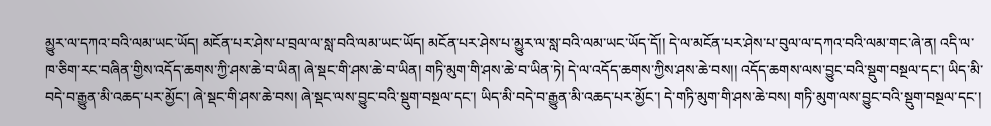མྱུར་ལ་དཀའ་བའི་ལམ་ཡང་ཡོད། མངོན་པར་ཤེས་པ་བྲལ་ལ་སླ་བའི་ལམ་ཡང་ཡོད། མངོན་པར་ཤེས་པ་མྱུར་ལ་སླ་བའི་ལམ་ཡང་ཡོད་དོ།། དེ་ལ་མངོན་པར་ཤེས་པ་བུལ་ལ་དཀའ་བའི་ལམ་གང་ཞེ་ན། འདི་ལ་ཁ་ཅིག་རང་བཞིན་གྱིས་འདོད་ཆགས་ཀྱི་ཤས་ཆེ་བ་ཡིན། ཞེ་སྡང་གི་ཤས་ཆེ་བ་ཡིན། གཏི་མུག་གི་ཤས་ཆེ་བ་ཡིན་ཏེ། དེ་ལ་འདོད་ཆགས་ཀྱིས་ཤས་ཆེ་བས།། འདོད་ཆགས་ལས་བྱུང་བའི་སྡུག་བསྔལ་དང་། ཡིད་མི་བདེ་བ་རྒྱུན་མི་འཆད་པར་མྱོང་། ཞེ་སྡང་གི་ཤས་ཆེ་བས། ཞེ་སྡང་ལས་བྱུང་བའི་སྡུག་བསྔལ་དང་། ཡིད་མི་བདེ་བ་རྒྱུན་མི་འཆད་པར་མྱོང་། དེ་གཏི་མུག་གི་ཤས་ཆེ་བས། གཏི་མུག་ལས་བྱུང་བའི་སྡུག་བསྔལ་དང་།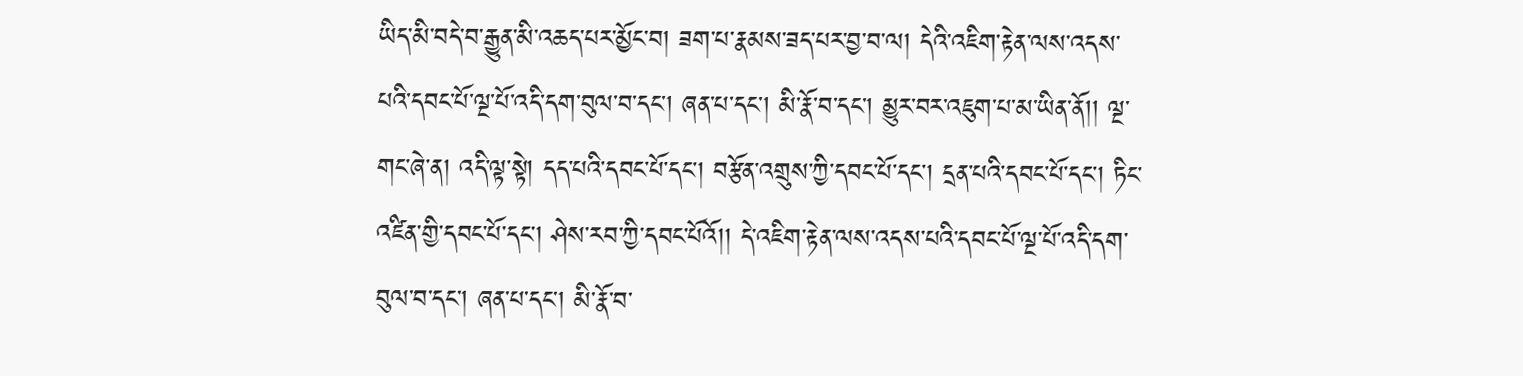ཡིད་མི་བདེ་བ་རྒྱུན་མི་འཆད་པར་མྱོང་བ། ཟག་པ་རྣམས་ཟད་པར་བྱ་བ་ལ། དེའི་འཇིག་རྟེན་ལས་འདས་པའི་དབང་པོ་ལྔ་པོ་འདི་དག་བུལ་བ་དང་། ཞན་པ་དང་། མི་རྣོ་བ་དང་། མྱུར་བར་འཇུག་པ་མ་ཡིན་ནོ།། ལྔ་གང་ཞེ་ན། འདི་ལྟ་སྟེ། དད་པའི་དབང་པོ་དང་། བརྩོན་འགྲུས་ཀྱི་དབང་པོ་དང་། དྲན་པའི་དབང་པོ་དང་། ཏིང་འཛིན་གྱི་དབང་པོ་དང་། ཤེས་རབ་ཀྱི་དབང་པོའོ།། དེ་འཇིག་རྟེན་ལས་འདས་པའི་དབང་པོ་ལྔ་པོ་འདི་དག་བུལ་བ་དང་། ཞན་པ་དང་། མི་རྣོ་བ་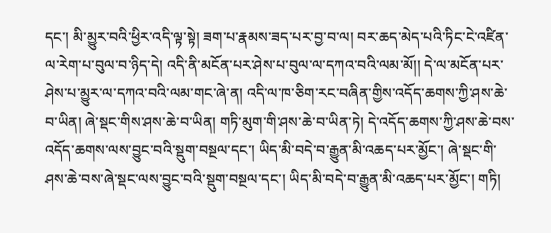དང་། མི་མྱུར་བའི་ཕྱིར་འདི་ལྟ་སྟེ། ཟག་པ་རྣམས་ཟད་པར་བྱ་བ་ལ། བར་ཆད་མེད་པའི་ཏིང་ངེ་འཛིན་ལ་རེག་པ་བུལ་བ་ཉིད་དེ། འདི་ནི་མངོན་པར་ཤེས་པ་བུལ་ལ་དཀའ་བའི་ལམ་མོ།། དེ་ལ་མངོན་པར་ཤེས་པ་མྱུར་ལ་དཀའ་བའི་ལམ་གང་ཞེ་ན། འདི་ལ་ཁ་ཅིག་རང་བཞིན་གྱིས་འདོད་ཆགས་ཀྱི་ཤས་ཆེ་བ་ཡིན། ཞེ་སྡང་གིས་ཤས་ཆེ་བ་ཡིན། གཏི་མུག་གི་ཤས་ཆེ་བ་ཡིན་ཏེ། དེ་འདོད་ཆགས་ཀྱི་ཤས་ཆེ་བས་འདོད་ཆགས་ལས་བྱུང་བའི་སྡུག་བསྔལ་དང་། ཡིད་མི་བདེ་བ་རྒྱུན་མི་འཆད་པར་མྱོང་། ཞེ་སྡང་གི་ཤས་ཆེ་བས་ཞེ་སྡང་ལས་བྱུང་བའི་སྡུག་བསྔལ་དང་། ཡིད་མི་བདེ་བ་རྒྱུན་མི་འཆད་པར་མྱོང་། གཏི།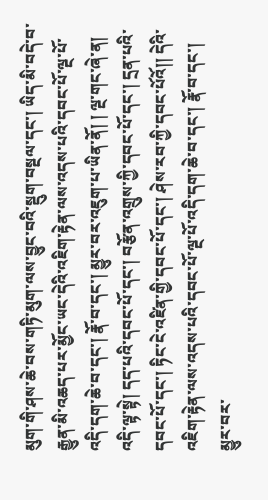མུག་གི་ཤས་ཆེ་བས་གཏི་མུག་ལས་བྱུང་བའི་སྡུག་བསྔལ་དང་། ཡིད་མི་བདེ་བ་རྒྱུན་མི་འཆད་པར་མྱོང་ཡང་དེའི་འཇིག་རྟེན་ལས་འདས་པའི་དབང་པོ་ལྔ་པོ་འདི་དག་ཆེ་བ་དང་། རྣོ་བ་དང་། མྱུར་བར་འཇུག་པ་ཡིན་ནོ། ། ལྔ་གང་ཞེ་ན། འདི་ལྟ་སྟེ། དད་པའི་དབང་པོ་དང་། བརྩོན་འགྲུས་ཀྱི་དབང་པོ་དང་། དྲན་པའི་དབང་པོ་དང་། ཏིང་ངེ་འཛིན་གྱི་དབང་པོ་དང་། ཤེས་རབ་ཀྱི་དབང་པོའོ།། དེའི་འཇིག་རྟེན་ལས་འདས་པའི་དབང་པོ་ལྔ་པོ་འདི་དག་ཆེ་བ་དང་། རྣོ་བ་དང་། མྱུར་བར་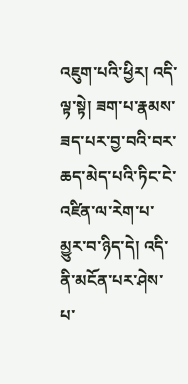འཇུག་པའི་ཕྱིར། འདི་ལྟ་སྟེ། ཟག་པ་རྣམས་ཟད་པར་བྱ་བའི་བར་ཆད་མེད་པའི་ཏིང་ངེ་འཛིན་ལ་རེག་པ་མྱུར་བ་ཉིད་དེ། འདི་ནི་མངོན་པར་ཤེས་པ་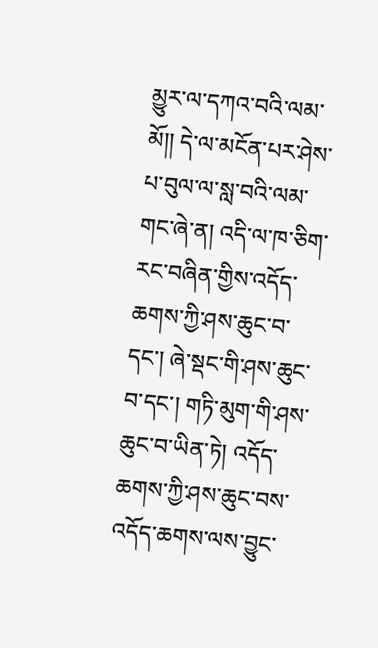མྱུར་ལ་དཀའ་བའི་ལམ་མོ།། དེ་ལ་མངོན་པར་ཤེས་པ་བུལ་ལ་སླ་བའི་ལམ་གང་ཞེ་ན། འདི་ལ་ཁ་ཅིག་རང་བཞིན་གྱིས་འདོད་ཆགས་ཀྱི་ཤས་ཆུང་བ་དང་། ཞེ་སྡང་གི་ཤས་ཆུང་བ་དང་། གཏི་མུག་གི་ཤས་ཆུང་བ་ཡིན་ཏེ། འདོད་ཆགས་ཀྱི་ཤས་ཆུང་བས་འདོད་ཆགས་ལས་བྱུང་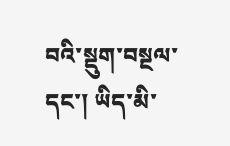བའི་སྡུག་བསྔལ་དང་། ཡིད་མི་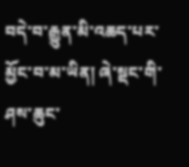བདེ་བ་རྒྱུན་མི་འཆད་པར་མྱོང་བ་མ་ཡིན། ཞེ་སྡང་གི་ཤས་ཆུང་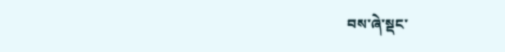བས་ཞེ་སྡང་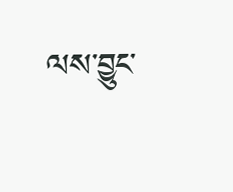ལས་བྱུང་